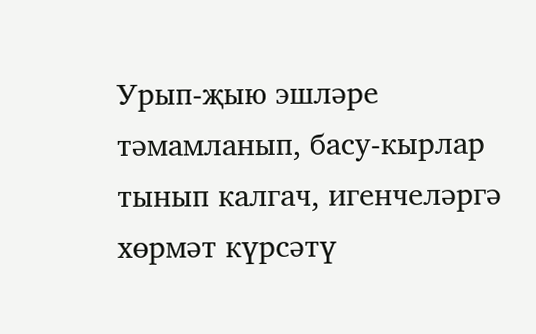Урып-җыю эшләре тәмамланып, басу-кырлар тынып калгач, игенчеләргә хөрмәт күрсәтү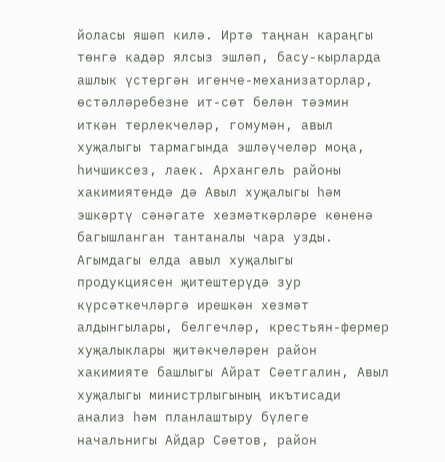йоласы яшәп килә. Иртә таңнан караңгы төнгә кадәр ялсыз эшләп, басу-кырларда ашлык үстергән игенче-механизаторлар, өстәлләребезне ит-сөт белән тәэмин иткән терлекчеләр, гомумән, авыл хуҗалыгы тармагында эшләүчеләр моңа, һичшиксез, лаек. Архангель районы хакимиятендә дә Авыл хуҗалыгы һәм эшкәртү сәнәгате хезмәткәрләре көненә багышланган тантаналы чара узды. Агымдагы елда авыл хуҗалыгы продукциясен җитештерүдә зур күрсәткечләргә ирешкән хезмәт алдынгылары, белгечләр, крестьян-фермер хуҗалыклары җитәкчеләрен район хакимияте башлыгы Айрат Сәетгалин, Авыл хуҗалыгы министрлыгының икътисади анализ һәм планлаштыру бүлеге начальнигы Айдар Сәетов, район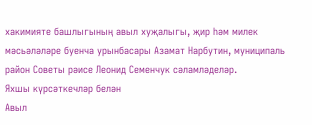хакимияте башлыгының авыл хуҗалыгы, җир һәм милек мәсьәләләре буенча урынбасары Азамат Нарбутин, муниципаль район Советы рәисе Леонид Семенчук сәламләделәр.
Яхшы күрсәткечләр белән
Авыл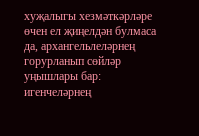хуҗалыгы хезмәткәрләре өчен ел җиңелдән булмаса да, архангельлеләрнең горурланып сөйләр уңышлары бар: игенчеләрнең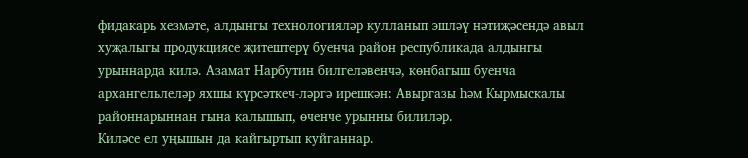фидакарь хезмәте, алдынгы технологияләр кулланып эшләү нәтиҗәсендә авыл хуҗалыгы продукциясе җитештерү буенча район республикада алдынгы урыннарда килә. Азамат Нарбутин билгеләвенчә, көнбагыш буенча архангельлеләр яхшы күрсәткеч-ләргә ирешкән: Авыргазы һәм Кырмыскалы районнарыннан гына калышып, өченче урынны билиләр.
Киләсе ел уңышын да кайгыртып куйганнар.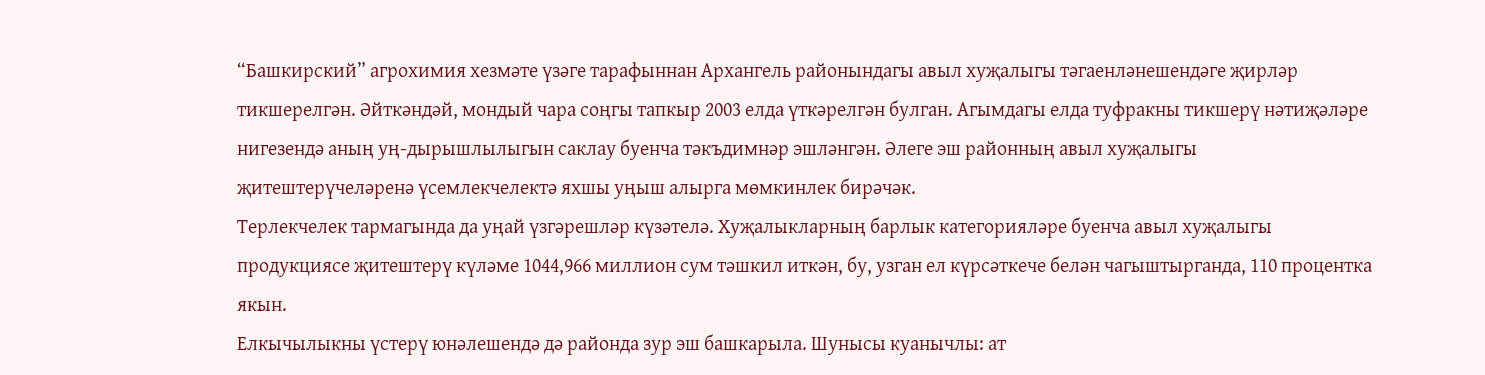“Башкирский” агрохимия хезмәте үзәге тарафыннан Архангель районындагы авыл хуҗалыгы тәгаенләнешендәге җирләр тикшерелгән. Әйткәндәй, мондый чара соңгы тапкыр 2003 елда үткәрелгән булган. Агымдагы елда туфракны тикшерү нәтиҗәләре нигезендә аның уң-дырышлылыгын саклау буенча тәкъдимнәр эшләнгән. Әлеге эш районның авыл хуҗалыгы җитештерүчеләренә үсемлекчелектә яхшы уңыш алырга мөмкинлек бирәчәк.
Терлекчелек тармагында да уңай үзгәрешләр күзәтелә. Хуҗалыкларның барлык категорияләре буенча авыл хуҗалыгы продукциясе җитештерү күләме 1044,966 миллион сум тәшкил иткән, бу, узган ел күрсәткече белән чагыштырганда, 110 процентка якын.
Елкычылыкны үстерү юнәлешендә дә районда зур эш башкарыла. Шунысы куанычлы: ат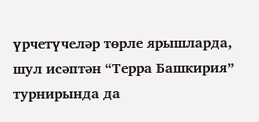үрчетүчеләр төрле ярышларда, шул исәптән “Терра Башкирия” турнирында да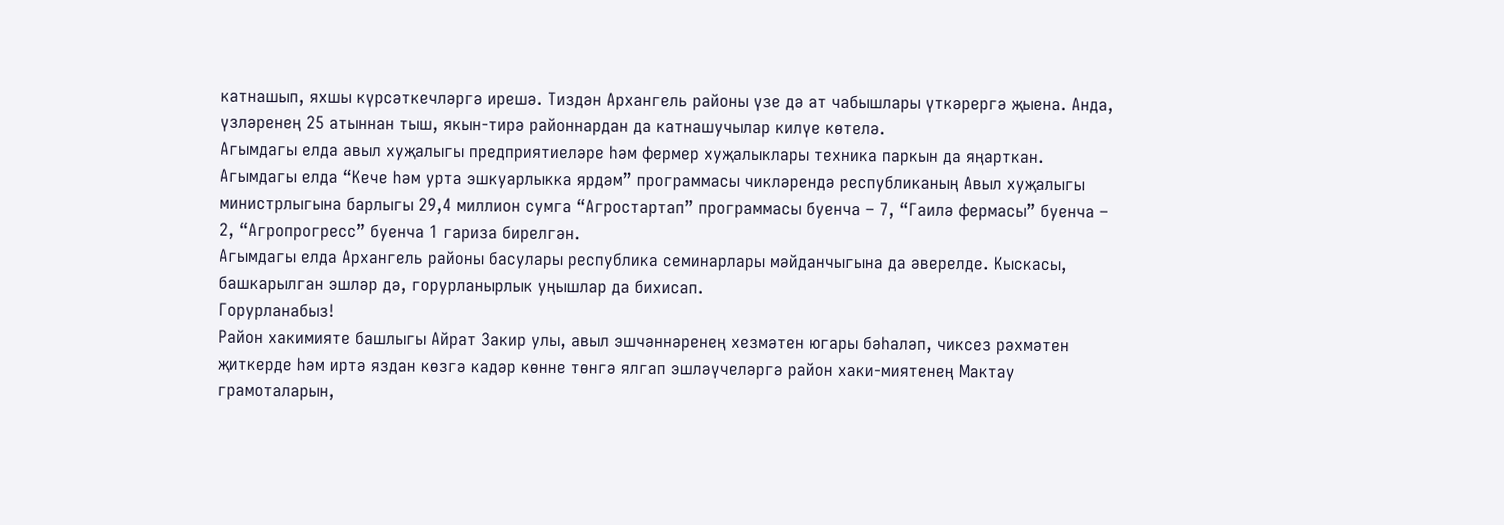катнашып, яхшы күрсәткечләргә ирешә. Тиздән Архангель районы үзе дә ат чабышлары үткәрергә җыена. Анда, үзләренең 25 атыннан тыш, якын-тирә районнардан да катнашучылар килүе көтелә.
Агымдагы елда авыл хуҗалыгы предприятиеләре һәм фермер хуҗалыклары техника паркын да яңарткан. Агымдагы елда “Кече һәм урта эшкуарлыкка ярдәм” программасы чикләрендә республиканың Авыл хуҗалыгы министрлыгына барлыгы 29,4 миллион сумга “Агростартап” программасы буенча – 7, “Гаилә фермасы” буенча – 2, “Агропрогресс” буенча 1 гариза бирелгән.
Агымдагы елда Архангель районы басулары республика семинарлары мәйданчыгына да әверелде. Кыскасы, башкарылган эшләр дә, горурланырлык уңышлар да бихисап.
Горурланабыз!
Район хакимияте башлыгы Айрат Закир улы, авыл эшчәннәренең хезмәтен югары бәһаләп, чиксез рәхмәтен җиткерде һәм иртә яздан көзгә кадәр көнне төнгә ялгап эшләүчеләргә район хаки-миятенең Мактау грамоталарын,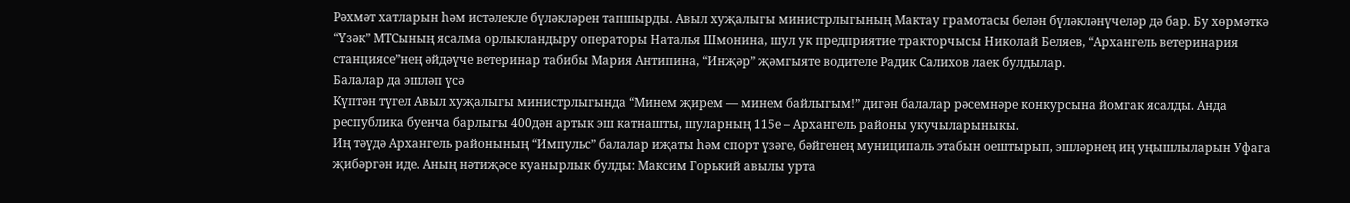Рәхмәт хатларын һәм истәлекле бүләкләрен тапшырды. Авыл хуҗалыгы министрлыгының Мактау грамотасы белән бүләкләнүчеләр дә бар. Бу хөрмәткә “Үзәк” МТСының ясалма орлыкландыру операторы Наталья Шмонина, шул ук предприятие тракторчысы Николай Беляев, “Архангель ветеринария станциясе”нең әйдәүче ветеринар табибы Мария Антипина, “Инҗәр” җәмгыяте водителе Радик Салихов лаек булдылар.
Балалар да эшләп үсә
Күптән түгел Авыл хуҗалыгы министрлыгында “Минем җирем — минем байлыгым!” дигән балалар рәсемнәре конкурсына йомгак ясалды. Анда республика буенча барлыгы 400дән артык эш катнашты, шуларның 115е – Архангель районы укучыларыныкы.
Иң тәүдә Архангель районының “Импульс” балалар иҗаты һәм спорт үзәге, бәйгенең муниципаль этабын оештырып, эшләрнең иң уңышлыларын Уфага җибәргән иде. Аның нәтиҗәсе куанырлык булды: Максим Горький авылы урта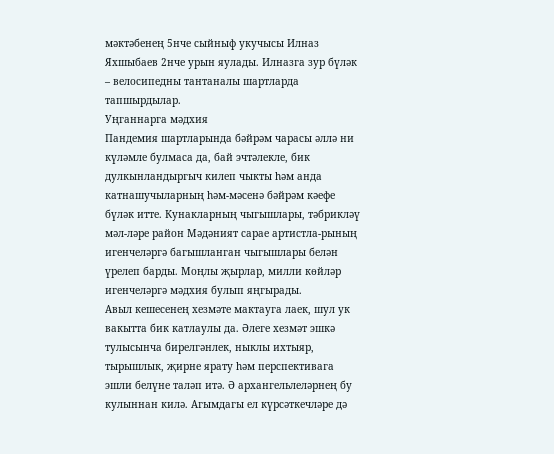мәктәбенең 5нче сыйныф укучысы Илназ Яхшыбаев 2нче урын яулады. Илназга зур бүләк – велосипедны тантаналы шартларда тапшырдылар.
Уңганнарга мәдхия
Пандемия шартларында бәйрәм чарасы әллә ни күләмле булмаса да, бай эчтәлекле, бик дулкынландыргыч килеп чыкты һәм анда катнашучыларның һәм-мәсенә бәйрәм кәефе бүләк итте. Кунакларның чыгышлары, тәбрикләү мәл-ләре район Мәдәният сарае артистла-рының игенчеләргә багышланган чыгышлары белән үрелеп барды. Моңлы җырлар, милли көйләр игенчеләргә мәдхия булып яңгырады.
Авыл кешесенең хезмәте мактауга лаек, шул ук вакытта бик катлаулы да. Әлеге хезмәт эшкә тулысынча бирелгәнлек, ныклы ихтыяр, тырышлык, җирне ярату һәм перспективага эшли белүне таләп итә. Ә архангельлеләрнең бу кулыннан килә. Агымдагы ел күрсәткечләре дә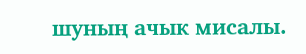шуның ачык мисалы.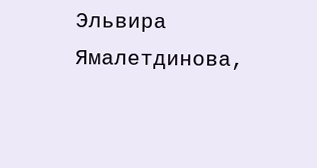Эльвира Ямалетдинова,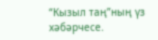“Кызыл таң”ның үз хәбәрчесе.